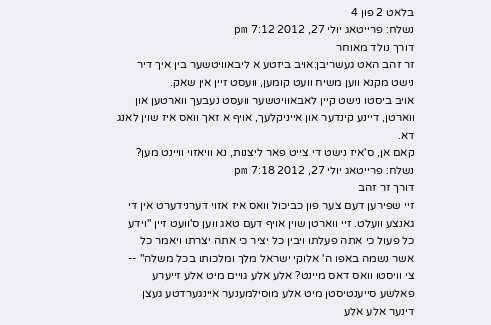בלאט 2 פון 4
נשלח: פרייטאג יולי 27, 2012 7:12 pm
דורך נולד מאוחר
זר זהב האט געשריבן:אויב ביזטע א ליבאוויטשער בין איך דיר נישט מקנא ווען משיח וועט קומען, וועסט זיין אין שאק.
אויב ביסטו נישט קיין לאבאוויטשער וועסט נעבעך ווארטען און ווארטן, דיינע קינדער און אייניקלעך, אויף א זאך וואס איז שוין לאנג דא.
קאם אן, ס'איז נישט די צייט פאר ליצנות, נא וויאזוי וויינט מען?
נשלח: פרייטאג יולי 27, 2012 7:18 pm
דורך זר זהב
זיי שפירען דעם צער פון כביכול וואס איז אזוי דערנידערט אין די גאנצע וועלט. זיי ווארטן שוין אויף דעם טאג ווען ס'וועט זיין "וידע כל פעול כי אתה פעלתו ויבין כל יציר כי אתה יצרתו ויאמר כל אשר נשמה באפו ה' אלוקי ישראל מלך ומלכותו בכל משלה" -- צי וויסטו וואס דאס מיינט? אלע אלע גויים מיט אלע זייערע פאלשע סייענטיסטן מיט אלע מוסילמענער איינגערדטע געצן דינער אלע אלע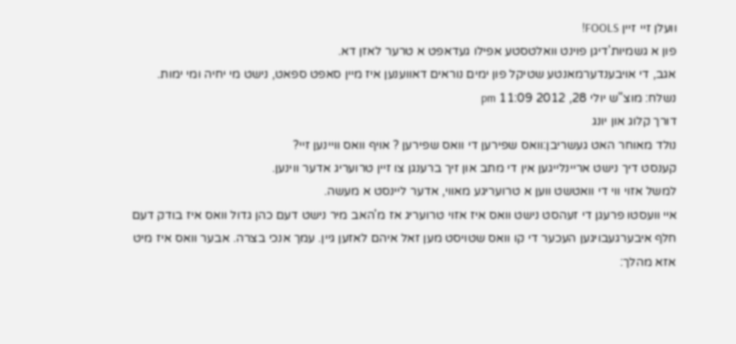וועלן זיי זיין FOOLS!
פון א גשמיות'דיגן פוינט וואלטסטע אפילו געדאפט א טרער לאזן דא.
אגב, די אויבענדערמאנטע שטיקל פון ימים נוראים דאווענען איז מיין סאפט ספאט, נישט מי יחיה ומי ימות.
נשלח: מוצ"ש יולי 28, 2012 11:09 pm
דורך קלוג און יונג
נולד מאוחר האט געשריבן:וואס שפירען די וואס שפירען ? אויף וואס וויינען זיי?
קענסט דיך נישט אריינלייגען אין די מתב און זיך ברענגן צו זיין טרועריג אדער ווינען.
למשל אזוי ווי די וואטשט ווען א טרועריגע מאווי, אדער ליינסט א מעשה.
איי וועסטו פרעגן די זעהסט נישט וואס איז אזוי טרועריג אז מ'האב מיר נישט דעם כהן גדול וואס איז בודק דעם חלף איבערגעבויגען העכער די קו וואס שטויסט מען זאל איהם לאזען גיין. עמך אנכי בצרה. אבער וואס איז מיט אזא מהלך: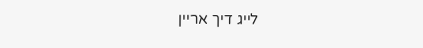לייג דיך אריין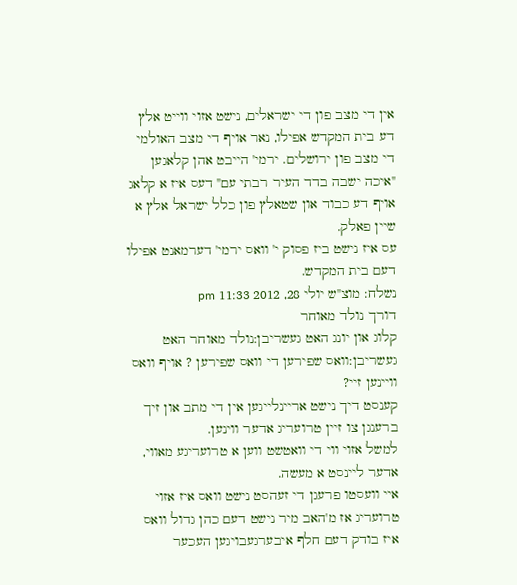אין די מצב פון די ישראלים, נישט אזוי ווייט אלץ דע בית המקדש אפילו, נאר אויף די מצב האולמי
די מצב פון ירושלים. ירמי' הייבט אהן קלאגען "איכה ישבה בדד העיר רבתי עם" דעס איז א קלאג אויף דע כבוד און שטאלץ פון כלל ישראל אלץ א שיין פאלק.
עס איז נישט ביז פסוק י' וואס ירמי' דערמאנט אפילו דעם בית המקדש.
נשלח: מוצ"ש יולי 28, 2012 11:33 pm
דורך נולד מאוחר
קלוג און יונג האט געשריבן:נולד מאוחר האט געשריבן:וואס שפירען די וואס שפירען ? אויף וואס וויינען זיי?
קענסט דיך נישט אריינלייגען אין די מתב און זיך ברענגן צו זיין טרועריג אדער ווינען.
למשל אזוי ווי די וואטשט ווען א טרועריגע מאווי, אדער ליינסט א מעשה.
איי וועסטו פרעגן די זעהסט נישט וואס איז אזוי טרועריג אז מ'האב מיר נישט דעם כהן גדול וואס איז בודק דעם חלף איבערגעבויגען העכער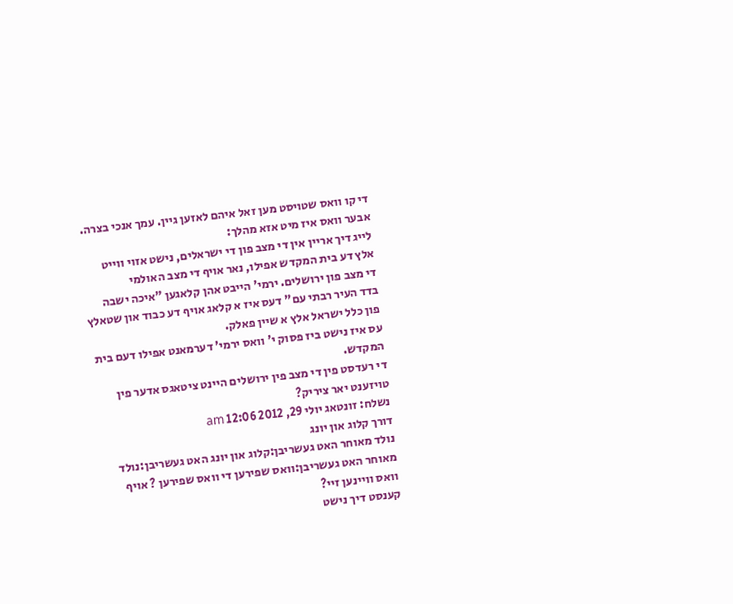די קו וואס שטויסט מען זאל איהם לאזען גיין. עמך אנכי בצרה. אבער וואס איז מיט אזא מהלך:
לייג דיך אריין אין די מצב פון די ישראלים, נישט אזוי ווייט אלץ דע בית המקדש אפילו, נאר אויף די מצב האולמי
די מצב פון ירושלים. ירמי' הייבט אהן קלאגען "איכה ישבה בדד העיר רבתי עם" דעס איז א קלאג אויף דע כבוד און שטאלץ פון כלל ישראל אלץ א שיין פאלק.
עס איז נישט ביז פסוק י' וואס ירמי' דערמאנט אפילו דעם בית המקדש.
די רעדסט פין די מצב פין ירושלים היינט ציטאגס אדער פין טויזענט יאר ציריק?
נשלח: זונטאג יולי 29, 2012 12:06 am
דורך קלוג און יונג
נולד מאוחר האט געשריבן:קלוג און יונג האט געשריבן:נולד מאוחר האט געשריבן:וואס שפירען די וואס שפירען ? אויף וואס וויינען זיי?
קענסט דיך נישט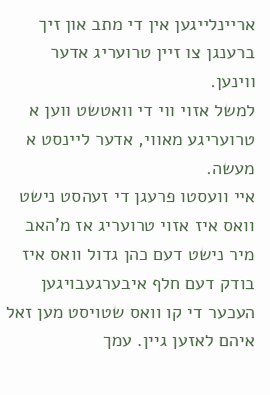אריינלייגען אין די מתב און זיך ברענגן צו זיין טרועריג אדער ווינען.
למשל אזוי ווי די וואטשט ווען א טרועריגע מאווי, אדער ליינסט א מעשה.
איי וועסטו פרעגן די זעהסט נישט וואס איז אזוי טרועריג אז מ'האב מיר נישט דעם כהן גדול וואס איז בודק דעם חלף איבערגעבויגען העכער די קו וואס שטויסט מען זאל איהם לאזען גיין. עמך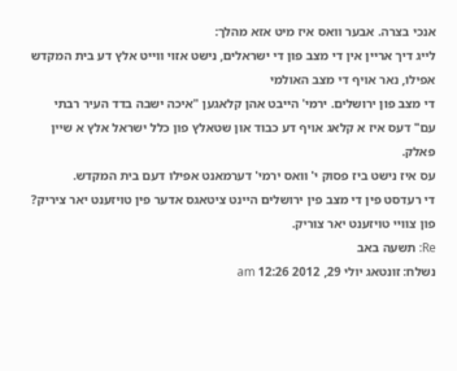אנכי בצרה. אבער וואס איז מיט אזא מהלך:
לייג דיך אריין אין די מצב פון די ישראלים, נישט אזוי ווייט אלץ דע בית המקדש אפילו, נאר אויף די מצב האולמי
די מצב פון ירושלים. ירמי' הייבט אהן קלאגען "איכה ישבה בדד העיר רבתי עם" דעס איז א קלאג אויף דע כבוד און שטאלץ פון כלל ישראל אלץ א שיין פאלק.
עס איז נישט ביז פסוק י' וואס ירמי' דערמאנט אפילו דעם בית המקדש.
די רעדסט פין די מצב פין ירושלים היינט ציטאגס אדער פין טויזענט יאר ציריק?
פון צוויי טויזענט יאר צוריק.
Re: תשעה באב
נשלח: זונטאג יולי 29, 2012 12:26 am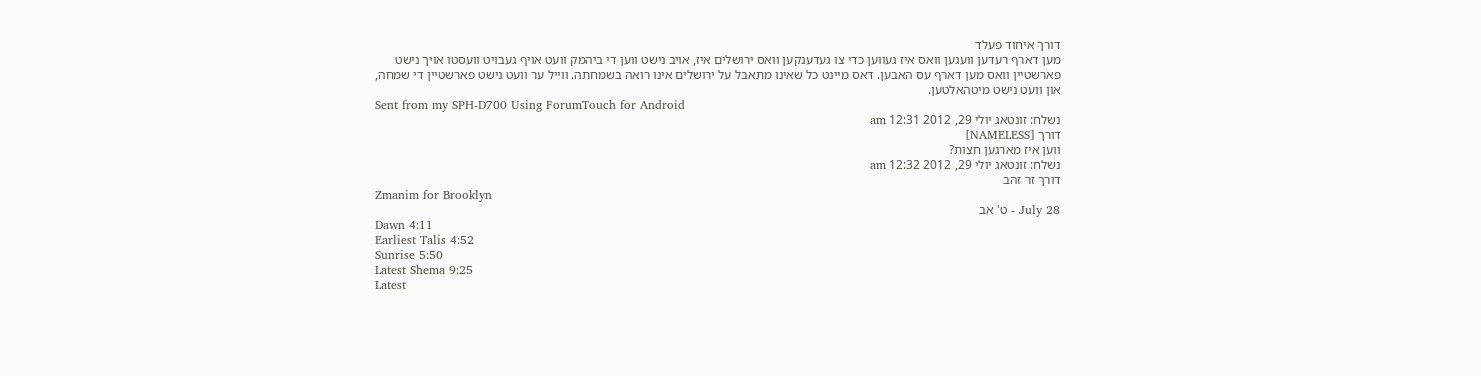דורך איחוד פעלד
מען דארף רעדען וועגען וואס איז געווען כדי צו געדענקען וואס ירושלים איז, אויב נישט ווען די ביהמק וועט אויף געבויט וועסטו אויך נישט פארשטיין וואס מען דארף עס האבען. דאס מיינט כל שאינו מתאבל על ירושלים אינו רואה בשמחתה. ווייל ער וועט נישט פארשטיין די שמחה, און וועט נישט מיטהאלטען.
Sent from my SPH-D700 Using ForumTouch for Android
נשלח: זונטאג יולי 29, 2012 12:31 am
דורך [NAMELESS]
ווען איז מארגען חצות?
נשלח: זונטאג יולי 29, 2012 12:32 am
דורך זר זהב
Zmanim for Brooklyn
July 28 - ט' אב
Dawn 4:11
Earliest Talis 4:52
Sunrise 5:50
Latest Shema 9:25
Latest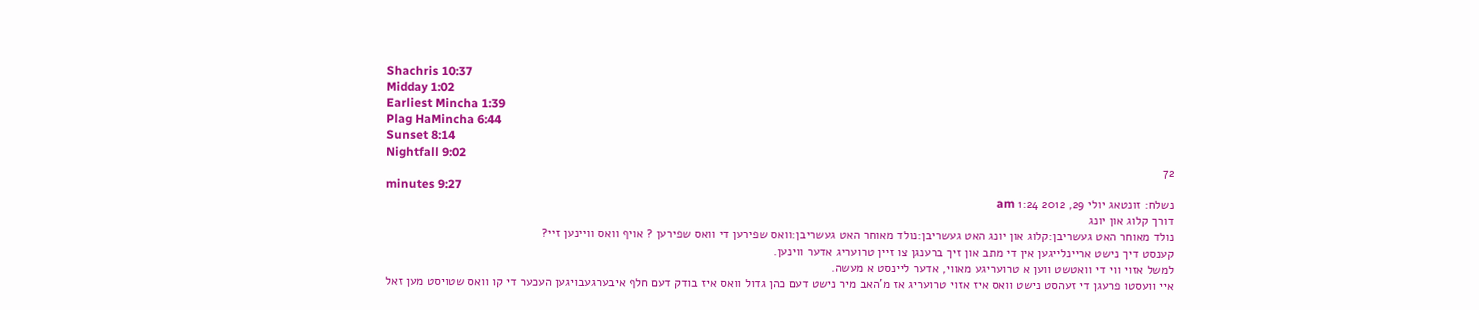Shachris 10:37
Midday 1:02
Earliest Mincha 1:39
Plag HaMincha 6:44
Sunset 8:14
Nightfall 9:02
72
minutes 9:27
נשלח: זונטאג יולי 29, 2012 1:24 am
דורך קלוג און יונג
נולד מאוחר האט געשריבן:קלוג און יונג האט געשריבן:נולד מאוחר האט געשריבן:וואס שפירען די וואס שפירען ? אויף וואס וויינען זיי?
קענסט דיך נישט אריינלייגען אין די מתב און זיך ברענגן צו זיין טרועריג אדער ווינען.
למשל אזוי ווי די וואטשט ווען א טרועריגע מאווי, אדער ליינסט א מעשה.
איי וועסטו פרעגן די זעהסט נישט וואס איז אזוי טרועריג אז מ'האב מיר נישט דעם כהן גדול וואס איז בודק דעם חלף איבערגעבויגען העכער די קו וואס שטויסט מען זאל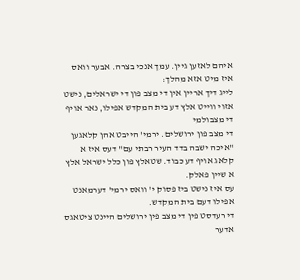איהם לאזען גיין. עמך אנכי בצרה. אבער וואס איז מיט אזא מהלך:
לייג דיך אריין אין די מצב פון די ישראלים, נישט אזוי ווייט אלץ דע בית המקדש אפילו, נאר אויף די מצבולמי
די מצב פון ירושלים. ירמי' הייבט אהן קלאגען "איכה ישבה בדד העיר רבתי עם" דעס איז א קלאג אויף דע כבוד. שטאלץ פון כלל ישראל אלץ א שיין פאלק.
עס איז נישט ביז פסוק י' וואס ירמי' דערמאנט אפילו דעם בית המקדש.
די רעדסט פין די מצב פין ירושלים היינט ציטאגס אדער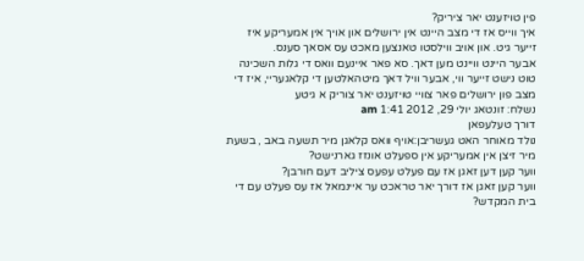פין טויזענט יאר ציריק?
איך ווייס אז די מצב היינט אין ירושלים און אויך אין אמעריקע איז זייער גיט. און אויב ווילסטו טאנצען מאכט עס אסאך סענס.
אבער היינט וויינט מען דאך. סא פאר איינעם וואס די גלות השכינה טוט נישט זייער ווי, אבער וויל דאך מיטהאלטען די קלאגעריי, איז די מצב פון ירושלים פאר צוויי טויזענט יאר צוריק א גיטע
נשלח: זונטאג יולי 29, 2012 1:41 am
דורך טעלעפאן
נולד מאוחר האט געשריבן:אויף וואס קלאגן מיר תשעה באב , בשעת מיר זיצן אין אמעריקע אין ספעלט אונזז גארנישט?
ווער קען דען זאגן אז עם פעלט עפעס ציליב דעם חורבן?
ווער קען זאגן אז דורך יאר טראכט ער איינמאל אז עס פעלט עם די בית המקדש?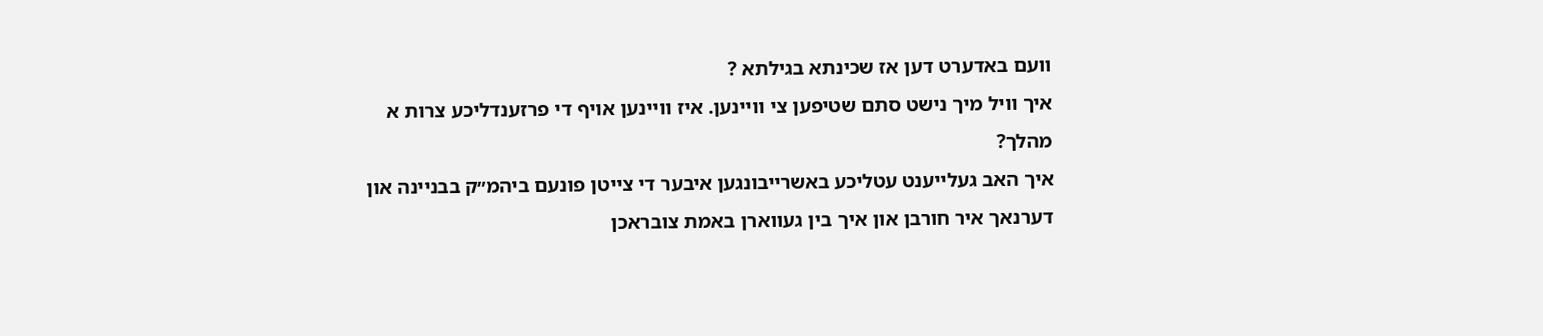וועם באדערט דען אז שכינתא בגילתא ?
איך וויל מיך נישט סתם שטיפען צי וויינען. איז וויינען אויף די פרזענדליכע צרות א מהלך?
איך האב געלייענט עטליכע באשרייבונגען איבער די צייטן פונעם ביהמ״ק בבניינה און דערנאך איר חורבן און איך בין געווארן באמת צובראכן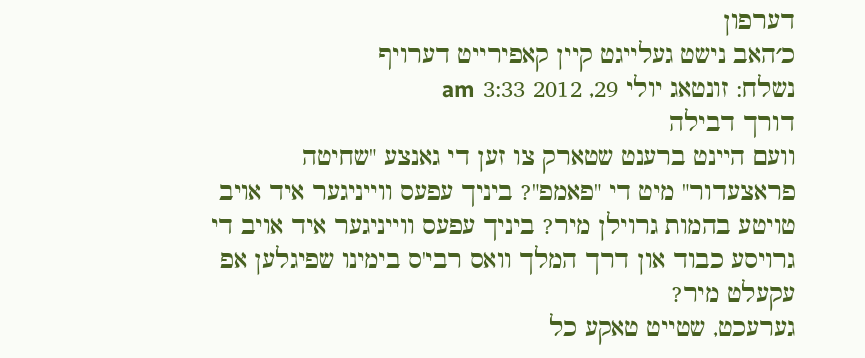דערפון
כ׳האב נישט געלייגט קיין קאפירייט דערויף
נשלח: זונטאג יולי 29, 2012 3:33 am
דורך דבילה
וועם היינט ברענט שטארק צו זען די גאנצע "שחיטה פראצעדור" מיט די "פאמפ"? ביניך עפעס ווייניגער איד אויב טויטע בהמות גרוילן מיר? ביניך עפעס ווייניגער איד אויב די גרויסע כבוד און דרך המלך וואס רבי'ס בימינו שפיגלען אפ עקעלט מיר?
גערעכט, שטייט טאקע כל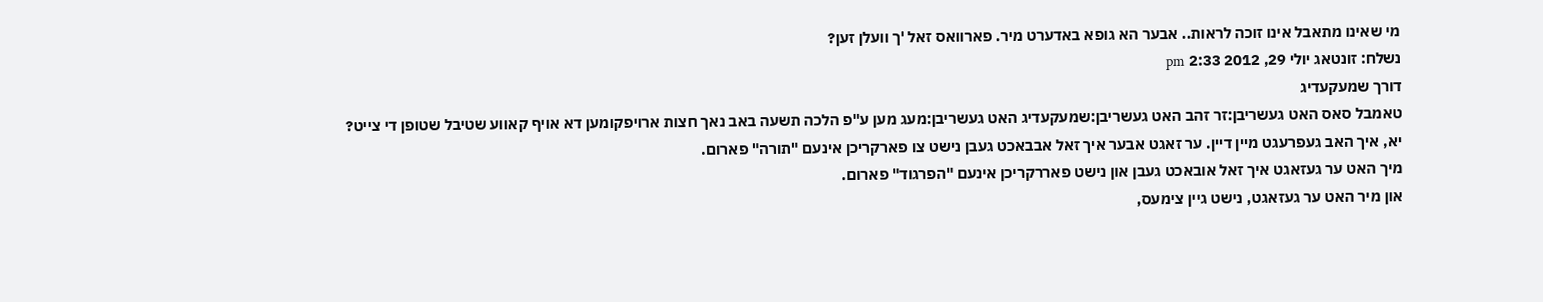מי שאינו מתאבל אינו זוכה לראות.. אבער הא גופא באדערט מיר. פארוואס זאל 'ך וועלן זען?
נשלח: זונטאג יולי 29, 2012 2:33 pm
דורך שמעקעדיג
טאמבל סאס האט געשריבן:זר זהב האט געשריבן:שמעקעדיג האט געשריבן:מעג מען ע"פ הלכה תשעה באב נאך חצות ארויפקומען דא אויף קאווע שטיבל שטופן די צייט?
יא, איך האב געפרעגט מיין דיין. ער זאגט אבער איך זאל אבבאכט געבן נישט צו פארקריכן אינעם "תורה" פארום.
מיך האט ער געזאגט איך זאל אובאכט געבן און נישט פאררקריכן אינעם "הפרגוד" פארום.
און מיר האט ער געזאגט, נישט גיין צימעס,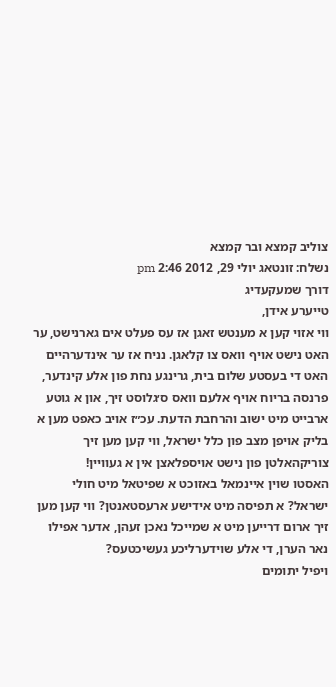צוליב קמצא ובר קמצא
נשלח: זונטאג יולי 29, 2012 2:46 pm
דורך שמעקעדיג
טייערע אידן,
ווי אזוי קען א מענטש זאגן אז עס פעלט אים גארנישט, ער האט נישט אויף וואס צו קלאגן. נניח אז ער אינדערהיים האט די בעסטע שלום בית, גרינגע נחת פון אלע קינדער, פרנסה בריוח אויף אלעם וואס ס׳גלוסט זיך, און א גוטע ארבייט מיט ישוב והרחבת הדעת. עכ״ז אויב כאפט מען א בליק אויפן מצב פון כלל ישראל, ווי קען מען זיך צוריקהאלטן פון נישט אויספלאצן אין א געוויין!
האסטו שוין איינמאל באזוכט א שפיטאל מיט חולי ישראל? א תפיסה מיט אידישע ארעסטאנטן? ווי קען מען זיך ארום דרייען מיט א שמייכל נאכן זעהן, אדער אפילו נאר הערן, די אלע שוידערליכע געשיכטעס?
ויפיל יתומים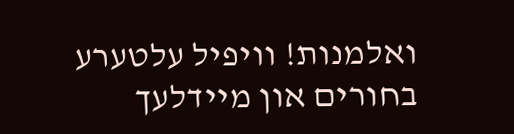ואלמנות! וויפיל עלטערע בחורים און מיידלעך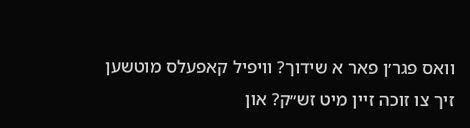וואס פגר׳ן פאר א שידוך? וויפיל קאפעלס מוטשען זיך צו זוכה זיין מיט זש״ק? און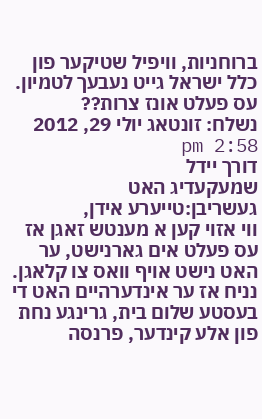ברוחניות, וויפיל שטיקער פון כלל ישראל גייט נעבעך לטמיון. עס פעלט אונז צרות??
נשלח: זונטאג יולי 29, 2012 2:58 pm
דורך יידל
שמעקעדיג האט געשריבן:טייערע אידן,
ווי אזוי קען א מענטש זאגן אז עס פעלט אים גארנישט, ער האט נישט אויף וואס צו קלאגן. נניח אז ער אינדערהיים האט די בעסטע שלום בית, גרינגע נחת פון אלע קינדער, פרנסה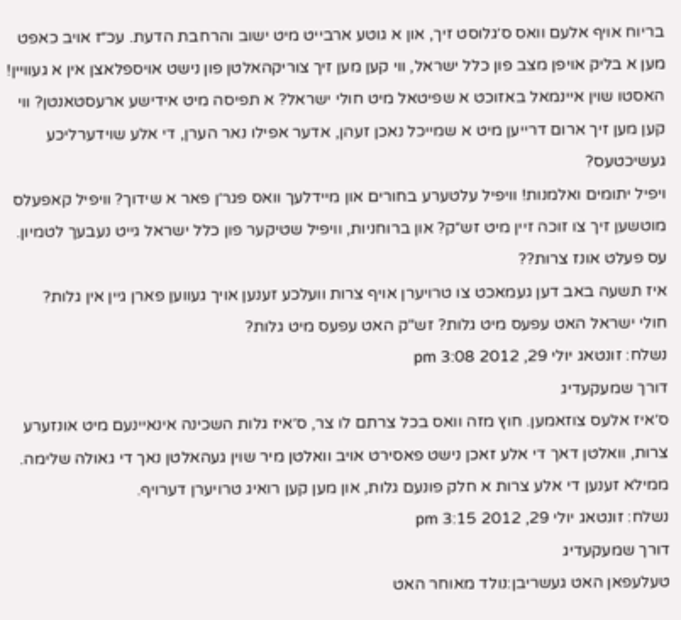בריוח אויף אלעם וואס ס׳גלוסט זיך, און א גוטע ארבייט מיט ישוב והרחבת הדעת. עכ״ז אויב כאפט מען א בליק אויפן מצב פון כלל ישראל, ווי קען מען זיך צוריקהאלטן פון נישט אויספלאצן אין א געוויין!
האסטו שוין איינמאל באזוכט א שפיטאל מיט חולי ישראל? א תפיסה מיט אידישע ארעסטאנטן? ווי קען מען זיך ארום דרייען מיט א שמייכל נאכן זעהן, אדער אפילו נאר הערן, די אלע שוידערליכע געשיכטעס?
ויפיל יתומים ואלמנות! וויפיל עלטערע בחורים און מיידלעך וואס פגר׳ן פאר א שידוך? וויפיל קאפעלס מוטשען זיך צו זוכה זיין מיט זש״ק? און ברוחניות, וויפיל שטיקער פון כלל ישראל גייט נעבעך לטמיון. עס פעלט אונז צרות??
איז תשעה באב דען געמאכט צו טרויערן אויף צרות וועלכע זענען אויך געווען פארן גיין אין גלות?
חולי ישראל האט עפעס מיט גלות? זש"ק האט עפעס מיט גלות?
נשלח: זונטאג יולי 29, 2012 3:08 pm
דורך שמעקעדיג
ס׳איז אלעס צוזאמען. חוץ מזה וואס בכל צרתם לו צר, ס׳איז גלות השכינה אינאיינעם מיט אונזערע צרות, וואלטן דאך די אלע זאכן נישט פאסירט אויב וואלטן מיר שוין געהאלטן נאך די גאולה שלימה. ממילא זענען די אלע צרות א חלק פונעם גלות, און מען קען רואיג טרויערן דערויף.
נשלח: זונטאג יולי 29, 2012 3:15 pm
דורך שמעקעדיג
טעלעפאן האט געשריבן:נולד מאוחר האט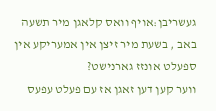געשריבן:אויף וואס קלאגן מיר תשעה באב , בשעת מיר זיצן אין אמעריקע אין ספעלט אונזז גארנישט?
ווער קען דען זאגן אז עם פעלט עפעס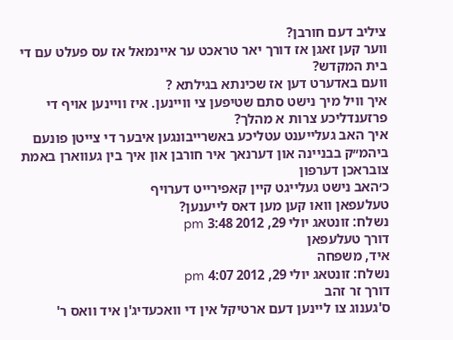ציליב דעם חורבן?
ווער קען זאגן אז דורך יאר טראכט ער איינמאל אז עס פעלט עם די בית המקדש?
וועם באדערט דען אז שכינתא בגילתא ?
איך וויל מיך נישט סתם שטיפען צי וויינען. איז וויינען אויף די פרזענדליכע צרות א מהלך?
איך האב געלייענט עטליכע באשרייבונגען איבער די צייטן פונעם ביהמ״ק בבניינה און דערנאך איר חורבן און איך בין געווארן באמת צובראכן דערפון
כ׳האב נישט געלייגט קיין קאפירייט דערויף
טעלעפאן וואו קען מען דאס לייענען?
נשלח: זונטאג יולי 29, 2012 3:48 pm
דורך טעלעפאן
איד, משפחה
נשלח: זונטאג יולי 29, 2012 4:07 pm
דורך זר זהב
ס'גענוג צו ליינען דעם ארטיקל אין די וואכעדיג'ן איד וואס ר'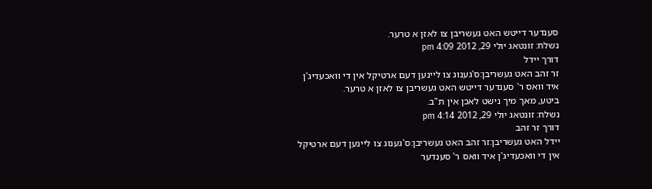סענדער דייטש האט געשריבן צו לאזן א טרער.
נשלח: זונטאג יולי 29, 2012 4:09 pm
דורך יידל
זר זהב האט געשריבן:ס'גענוג צו ליינען דעם ארטיקל אין די וואכעדיג'ן איד וואס ר' סענדער דייטש האט געשריבן צו לאזן א טרער.
ביטע, מאך מיך נישט לאכן אין ת"ב.
נשלח: זונטאג יולי 29, 2012 4:14 pm
דורך זר זהב
יידל האט געשריבן:זר זהב האט געשריבן:ס'גענוג צו ליינען דעם ארטיקל אין די וואכעדיג'ן איד וואס ר' סענדער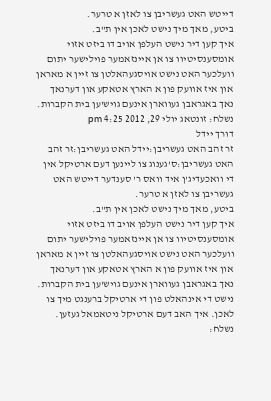דייטש האט געשריבן צו לאזן א טרער.
ביטע, מאך מיך נישט לאכן אין ת"ב.
איך קען דיר נישט העלפן אויב דו ביזט אזוי אומסענסיטיוו צו אן איינזאמער פוילישער יתום וועלכער האט נישט אויסגעהאלטן צו זיין א מאראן און איז אוועק פון א הארץ אטאקע און דערנאך נאך באגראבן געווארן אינעם גויש'ען בית הקברות.
נשלח: זונטאג יולי 29, 2012 4:25 pm
דורך יידל
זר זהב האט געשריבן:יידל האט געשריבן:זר זהב האט געשריבן:ס'גענוג צו ליינען דעם ארטיקל אין די וואכעדיג'ן איד וואס ר' סענדער דייטש האט געשריבן צו לאזן א טרער.
ביטע, מאך מיך נישט לאכן אין ת"ב.
איך קען דיר נישט העלפן אויב דו ביזט אזוי אומסענסיטיוו צו אן איינזאמער פוילישער יתום וועלכער האט נישט אויסגעהאלטן צו זיין א מאראן און איז אוועק פון א הארץ אטאקע און דערנאך נאך באגראבן געווארן אינעם גויש'ען בית הקברות.
נישט די אינהאלט פון די ארטיקל ברענגט מיך צו לאכן. איך האב דעם ארטיקל ניטאמאל געזען.
נשלח: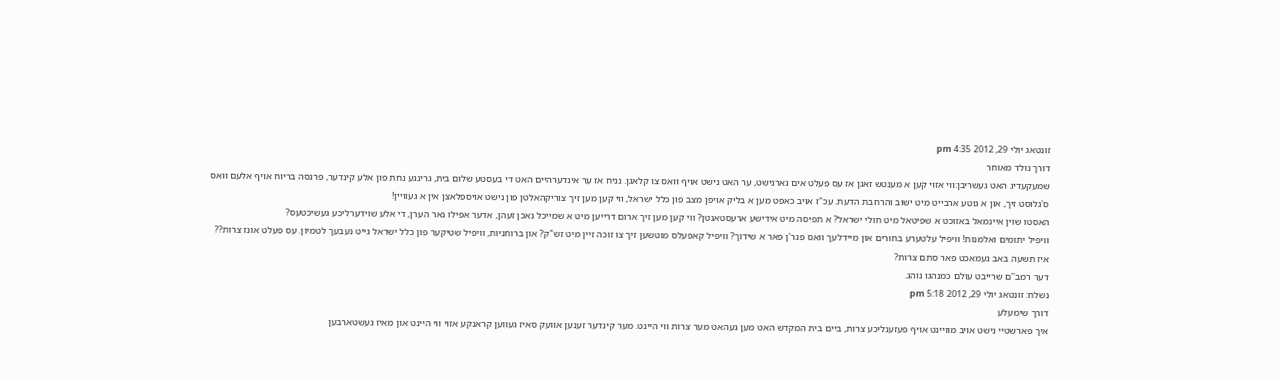זונטאג יולי 29, 2012 4:35 pm
דורך נולד מאוחר
שמעקעדיג האט געשריבן:ווי אזוי קען א מענטש זאגן אז עס פעלט אים גארנישט, ער האט נישט אויף וואס צו קלאגן. נניח אז ער אינדערהיים האט די בעסטע שלום בית, גרינגע נחת פון אלע קינדער, פרנסה בריוח אויף אלעם וואס ס'גלוסט זיך, און א גוטע ארבייט מיט ישוב והרחבת הדעת. עכ"ז אויב כאפט מען א בליק אויפן מצב פון כלל ישראל, ווי קען מען זיך צוריקהאלטן פון נישט אויספלאצן אין א געוויין!
האסטו שוין איינמאל באזוכט א שפיטאל מיט חולי ישראל? א תפיסה מיט אידישע ארעסטאנטן? ווי קען מען זיך ארום דרייען מיט א שמייכל נאכן זעהן, אדער אפילו נאר הערן, די אלע שוידערליכע געשיכטעס?
וויפיל יתומים ואלמנות! וויפיל עלטערע בחורים און מיידלעך וואס פגר'ן פאר א שידוך? וויפיל קאפעלס מוטשען זיך צו זוכה זיין מיט זש"ק? און ברוחניות, וויפיל שטיקער פון כלל ישראל גייט נעבעך לטמיון. עס פעלט אונז צרות??
איז תשעה באב געמאכט פאר סתם צרות?
דער רמב''ם שרייבט עולם כמנהגו נוהג.
נשלח: זונטאג יולי 29, 2012 5:18 pm
דורך שימעלע
איך פארשטיי נישט אויב מוויינט אויף פעזענליכע צרות, ביים בית המקדש האט מען געהאט מער צרות ווי היינט. מער קינדער זענען אוועק סאיז געווען קראנקע אזוי ווי היינט און מאיז געשטארבען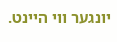יונגער ווי היינט.